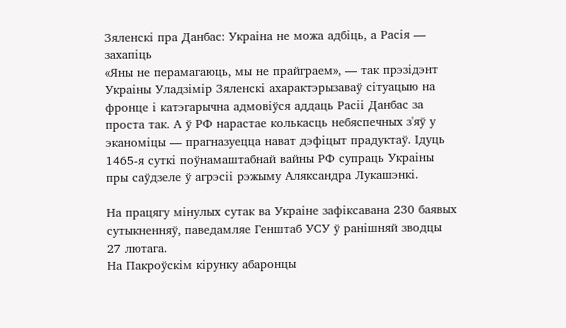Зяленскі пра Данбас: Украіна не можа адбіць, а Расія — захапіць
«Яны не перамагаюць, мы не прайграем», — так прэзідэнт Украіны Уладзімір Зяленскі ахарактэрызаваў сітуацыю на фронце і катэгарычна адмовіўся аддаць Расіі Данбас за проста так. А ў РФ нарастае колькасць небяспечных з'яў у эканоміцы — прагназуецца нават дэфіцыт прадуктаў. Ідуць 1465-я суткі поўнамаштабнай вайны РФ супраць Украіны пры саўдзеле ў агрэсіі рэжыму Аляксандра Лукашэнкі.

На працягу мінулых сутак ва Украіне зафіксавана 230 баявых сутыкненняў, паведамляе Генштаб УСУ ў ранішняй зводцы 27 лютага.
На Пакроўскім кірунку абаронцы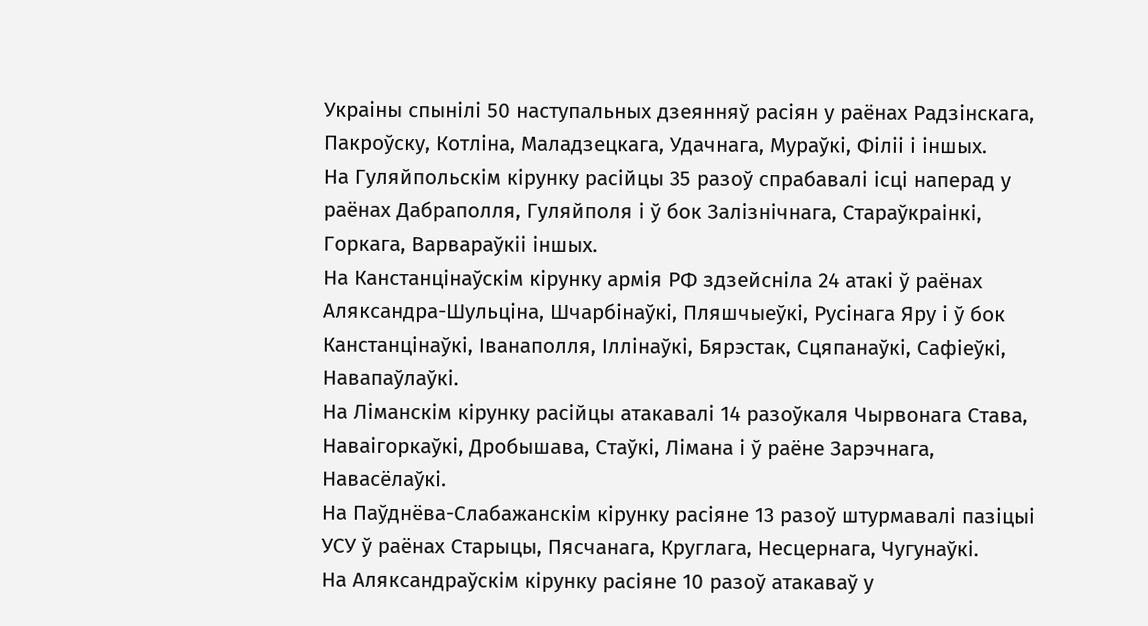Украіны спынілі 50 наступальных дзеянняў расіян у раёнах Радзінскага, Пакроўску, Котліна, Маладзецкага, Удачнага, Мураўкі, Філіі і іншых.
На Гуляйпольскім кірунку расійцы 35 разоў спрабавалі ісці наперад у раёнах Дабраполля, Гуляйполя і ў бок Залізнічнага, Стараўкраінкі, Горкага, Варвараўкіі іншых.
На Канстанцінаўскім кірунку армія РФ здзейсніла 24 атакі ў раёнах Аляксандра-Шульціна, Шчарбінаўкі, Пляшчыеўкі, Русінага Яру і ў бок Канстанцінаўкі, Іванаполля, Іллінаўкі, Бярэстак, Сцяпанаўкі, Сафіеўкі, Навапаўлаўкі.
На Ліманскім кірунку расійцы атакавалі 14 разоўкаля Чырвонага Става, Наваігоркаўкі, Дробышава, Стаўкі, Лімана і ў раёне Зарэчнага, Навасёлаўкі.
На Паўднёва-Слабажанскім кірунку расіяне 13 разоў штурмавалі пазіцыі УСУ ў раёнах Старыцы, Пясчанага, Круглага, Несцернага, Чугунаўкі.
На Аляксандраўскім кірунку расіяне 10 разоў атакаваў у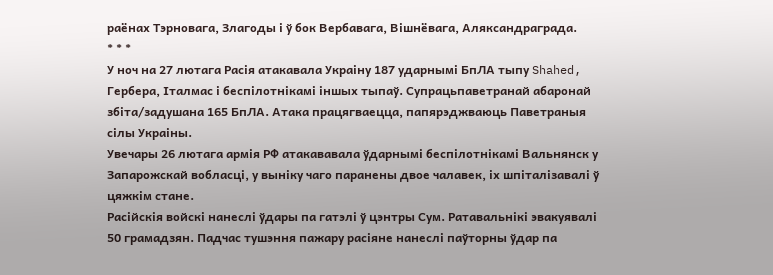раёнах Тэрновага, Злагоды і ў бок Вербавага, Вішнёвага, Аляксандраграда.
* * *
У ноч на 27 лютага Расія атакавала Украіну 187 ударнымі БпЛА тыпу Shahed, Гербера, Італмас і беспілотнікамі іншых тыпаў. Супрацьпаветранай абаронай збіта/задушана 165 БпЛА. Атака працягваецца, папярэджваюць Паветраныя сілы Украіны.
Увечары 26 лютага армія РФ атакававала ўдарнымі беспілотнікамі Вальнянск у Запарожскай вобласці, у выніку чаго паранены двое чалавек, іх шпіталізавалі ў цяжкім стане.
Расійскія войскі нанеслі ўдары па гатэлі ў цэнтры Сум. Ратавальнікі эвакуявалі 50 грамадзян. Падчас тушэння пажару расіяне нанеслі паўторны ўдар па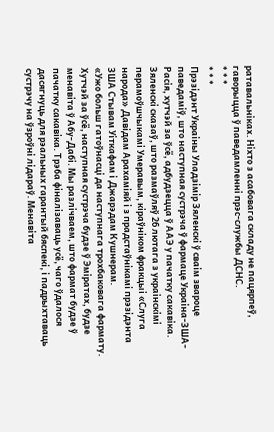ратавальніках. Ніхто з асабовага складу не пацярпеў, гаворыцца ў паведамленні прэс-службы ДСНС.
* * *
* * *
Прэзідэнт Украіны Уладзімір Зяленскі ў сваім звароце паведаміў, што наступная сустрэча ў фармаце Украіна-ЗША-Расія, хутчэй за ўсё, адбудзецца ў ААЭ у пачатку сакавіка.
Зяленскі сказаў, што размаўляў 26 лютага з украінскімі перамоўшчыкамі Умеравым, кіраўніком фракцыі «Слуга народа» Давідам Арахаміяй і з прадстаўнікамі прэзідэнта ЗША Стывам Уіткафам і Джарэдам Кушнерам.
«Ужо больш гатоўнасці да наступнага трохбаковага фармату. Хутчэй за ўсё, наступная сустрэча будзе ў Эміратах, будзе менавіта ў Абу-Дабі. Мы разлічваем, што фармат будзе ў пачатку сакавіка. Трэба фіналізаваць усё, чаго ўдалося дасягнуць для рэальных гарантый бяспекі, і падрыхтаваць сустрэчу на ўзроўні лідараў. Менавіта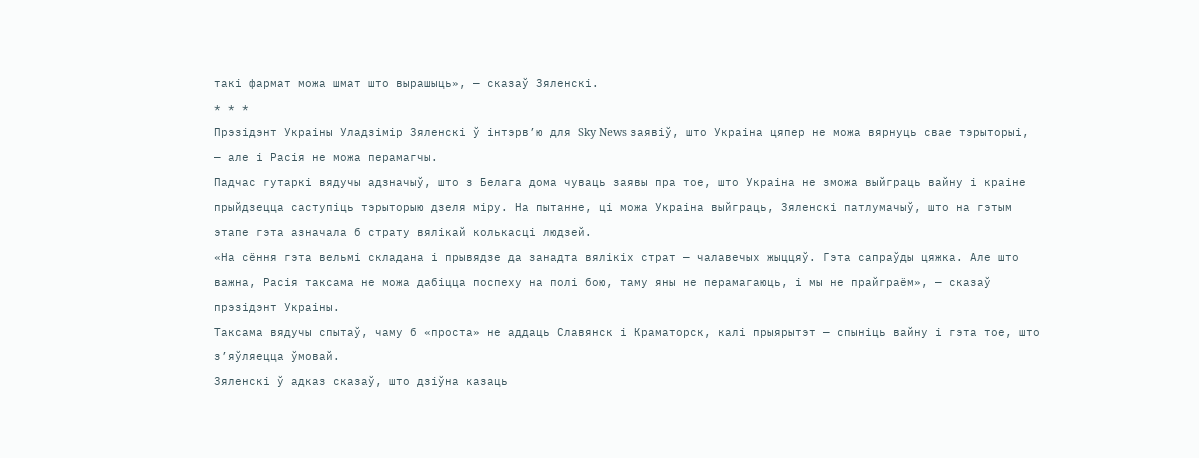такі фармат можа шмат што вырашыць», — сказаў Зяленскі.
* * *
Прэзідэнт Украіны Уладзімір Зяленскі ў інтэрв’ю для Sky News заявіў, што Украіна цяпер не можа вярнуць свае тэрыторыі, — але і Расія не можа перамагчы.
Падчас гутаркі вядучы адзначыў, што з Белага дома чуваць заявы пра тое, што Украіна не зможа выйграць вайну і краіне прыйдзецца саступіць тэрыторыю дзеля міру. На пытанне, ці можа Украіна выйграць, Зяленскі патлумачыў, што на гэтым этапе гэта азначала б страту вялікай колькасці людзей.
«На сёння гэта вельмі складана і прывядзе да занадта вялікіх страт — чалавечых жыццяў. Гэта сапраўды цяжка. Але што важна, Расія таксама не можа дабіцца поспеху на полі бою, таму яны не перамагаюць, і мы не прайграём», — сказаў прэзідэнт Украіны.
Таксама вядучы спытаў, чаму б «проста» не аддаць Славянск і Краматорск, калі прыярытэт — спыніць вайну і гэта тое, што з’яўляецца ўмовай.
Зяленскі ў адказ сказаў, што дзіўна казаць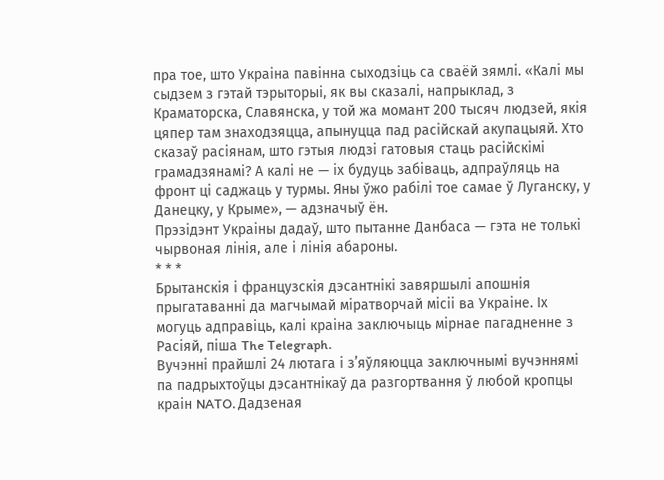пра тое, што Украіна павінна сыходзіць са сваёй зямлі. «Калі мы сыдзем з гэтай тэрыторыі, як вы сказалі, напрыклад, з Краматорска, Славянска, у той жа момант 200 тысяч людзей, якія цяпер там знаходзяцца, апынуцца пад расійскай акупацыяй. Хто сказаў расіянам, што гэтыя людзі гатовыя стаць расійскімі грамадзянамі? А калі не — іх будуць забіваць, адпраўляць на фронт ці саджаць у турмы. Яны ўжо рабілі тое самае ў Луганску, у Данецку, у Крыме», — адзначыў ён.
Прэзідэнт Украіны дадаў, што пытанне Данбаса — гэта не толькі чырвоная лінія, але і лінія абароны.
* * *
Брытанскія і французскія дэсантнікі завяршылі апошнія прыгатаванні да магчымай міратворчай місіі ва Украіне. Іх могуць адправіць, калі краіна заключыць мірнае пагадненне з Расіяй, піша The Telegraph.
Вучэнні прайшлі 24 лютага і з’яўляюцца заключнымі вучэннямі па падрыхтоўцы дэсантнікаў да разгортвання ў любой кропцы краін NATO. Дадзеная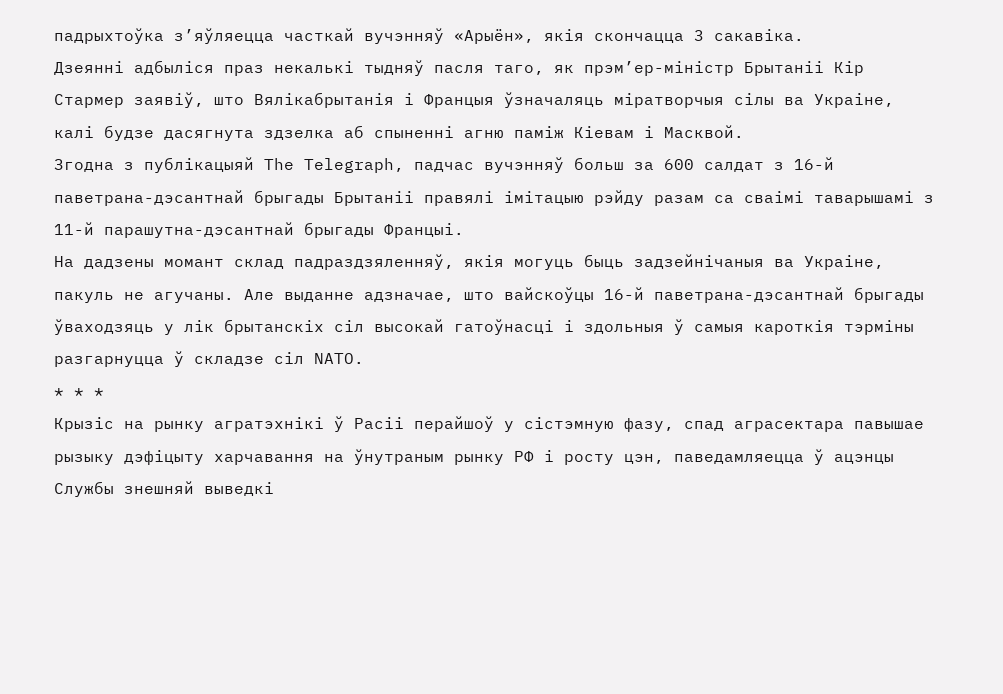падрыхтоўка з’яўляецца часткай вучэнняў «Арыён», якія скончацца 3 сакавіка.
Дзеянні адбыліся праз некалькі тыдняў пасля таго, як прэм’ер-міністр Брытаніі Кір Стармер заявіў, што Вялікабрытанія і Францыя ўзначаляць міратворчыя сілы ва Украіне, калі будзе дасягнута здзелка аб спыненні агню паміж Кіевам і Масквой.
Згодна з публікацыяй The Telegraph, падчас вучэнняў больш за 600 салдат з 16-й паветрана-дэсантнай брыгады Брытаніі правялі імітацыю рэйду разам са сваімі таварышамі з 11-й парашутна-дэсантнай брыгады Францыі.
На дадзены момант склад падраздзяленняў, якія могуць быць задзейнічаныя ва Украіне, пакуль не агучаны. Але выданне адзначае, што вайскоўцы 16-й паветрана-дэсантнай брыгады ўваходзяць у лік брытанскіх сіл высокай гатоўнасці і здольныя ў самыя кароткія тэрміны разгарнуцца ў складзе сіл NATO.
* * *
Крызіс на рынку агратэхнікі ў Расіі перайшоў у сістэмную фазу, спад аграсектара павышае рызыку дэфіцыту харчавання на ўнутраным рынку РФ і росту цэн, паведамляецца ў ацэнцы Службы знешняй выведкі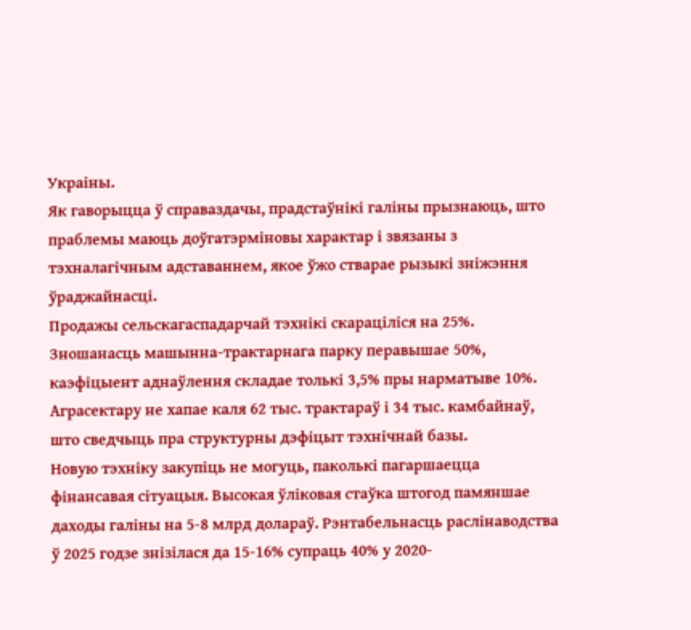Украіны.
Як гаворыцца ў справаздачы, прадстаўнікі галіны прызнаюць, што праблемы маюць доўгатэрміновы характар і звязаны з тэхналагічным адставаннем, якое ўжо стварае рызыкі зніжэння ўраджайнасці.
Продажы сельскагаспадарчай тэхнікі скараціліся на 25%. Зношанасць машынна-трактарнага парку перавышае 50%, каэфіцыент аднаўлення складае толькі 3,5% пры нарматыве 10%. Аграсектару не хапае каля 62 тыс. трактараў і 34 тыс. камбайнаў, што сведчыць пра структурны дэфіцыт тэхнічнай базы.
Новую тэхніку закупіць не могуць, паколькі пагаршаецца фінансавая сітуацыя. Высокая ўліковая стаўка штогод памяншае даходы галіны на 5-8 млрд долараў. Рэнтабельнасць раслінаводства ў 2025 годзе знізілася да 15-16% супраць 40% у 2020-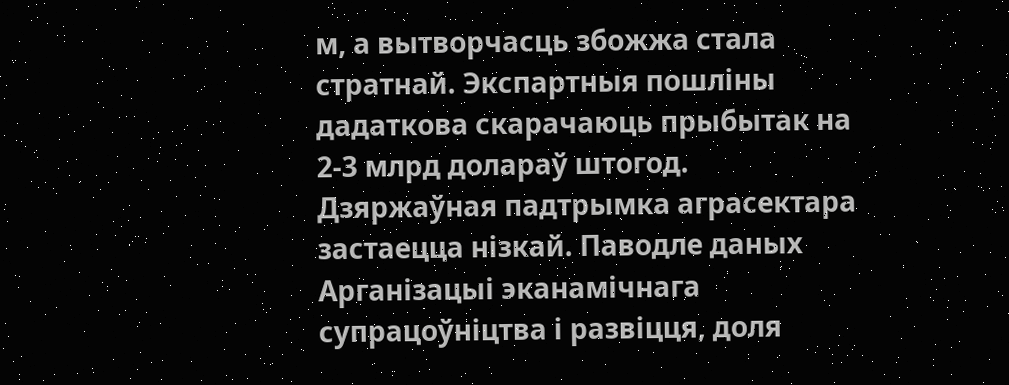м, а вытворчасць збожжа стала стратнай. Экспартныя пошліны дадаткова скарачаюць прыбытак на 2-3 млрд долараў штогод.
Дзяржаўная падтрымка аграсектара застаецца нізкай. Паводле даных Арганізацыі эканамічнага супрацоўніцтва і развіцця, доля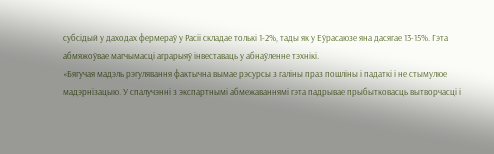субсідый у даходах фермераў у Расіі складае толькі 1-2%, тады як у Еўрасаюзе яна дасягае 13-15%. Гэта абмяжоўвае магчымасці аграрыяў інвеставаць у абнаўленне тэхнікі.
«Бягучая мадэль рэгулявання фактычна вымае рэсурсы з галіны праз пошліны і падаткі і не стымулюе мадэрнізацыю. У спалучэнні з экспартнымі абмежаваннямі гэта падрывае прыбытковасць вытворчасці і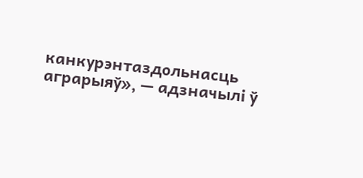канкурэнтаздольнасць аграрыяў», — адзначылі ў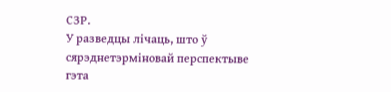СЗР.
У разведцы лічаць, што ў сярэднетэрміновай перспектыве гэта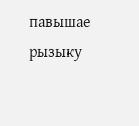павышае рызыку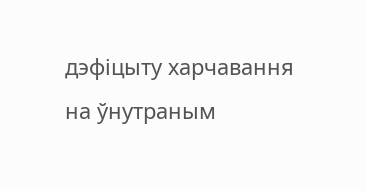дэфіцыту харчавання на ўнутраным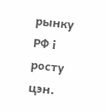рынку РФ і росту цэн.